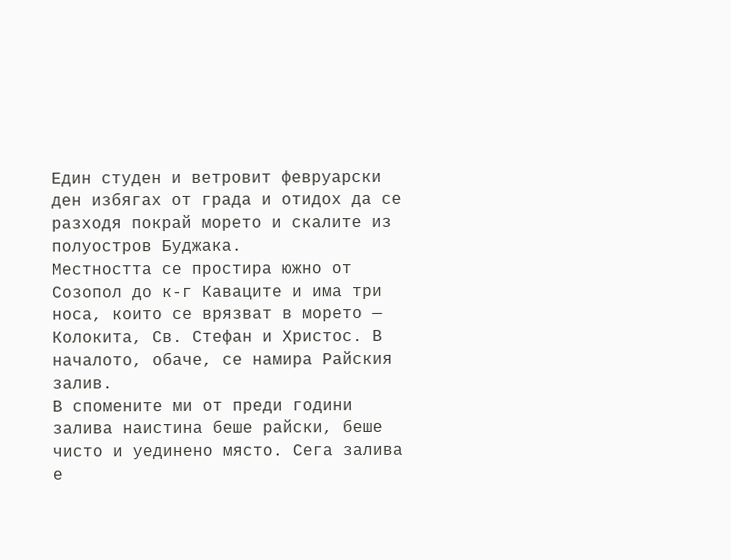Един студен и ветровит февруарски ден избягах от града и отидох да се разходя покрай морето и скалите из полуостров Буджака.
Местността се простира южно от Созопол до к-г Каваците и има три носа, които се врязват в морето — Колокита, Св. Стефан и Христос. В началото, обаче, се намира Райския залив.
В спомените ми от преди години залива наистина беше райски, беше чисто и уединено място. Сега залива е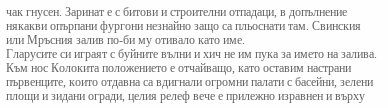чак гнусен. Заринат е с битови и строителни отпадаци, в допълнение някакви опърпани фургони незнайно защо са пльоснати там. Свинския или Мръсния залив по-би му отивало като име.
Гларусите си играят с буйните вълни и хич не им пука за името на залива.
Към нос Колокита положението е отчайващо, като оставим настрани първенците, които отдавна са вдигнали огромни палати с басейни, зелени площи и зидани огради, целия релеф вече е прилежно изравнен и върху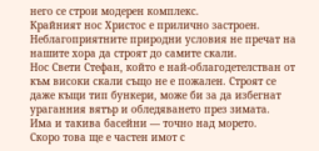него се строи модерен комплекс.
Крайният нос Христос е прилично застроен. Неблагоприятните природни условия не пречат на нашите хора да строят до самите скали.
Нос Свети Стефан, който е най-облагодетелстван от към високи скали също не е пожален. Строят се даже къщи тип бункери, може би за да избегнат ураганния вятър и обледяването през зимата.
Има и такива басейни — точно над морето.
Скоро това ще е частен имот с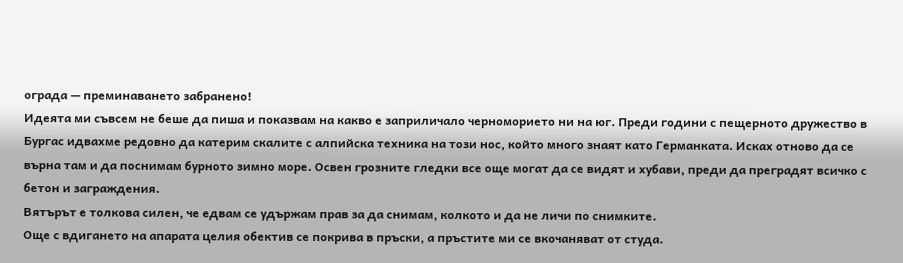ограда — преминаването забранено!
Идеята ми съвсем не беше да пиша и показвам на какво е заприличало черноморието ни на юг. Преди години с пещерното дружество в Бургас идвахме редовно да катерим скалите с алпийска техника на този нос, който много знаят като Германката. Исках отново да се върна там и да поснимам бурното зимно море. Освен грозните гледки все още могат да се видят и хубави, преди да преградят всичко с бетон и заграждения.
Вятърът е толкова силен, че едвам се удържам прав за да снимам, колкото и да не личи по снимките.
Още с вдигането на апарата целия обектив се покрива в пръски, а пръстите ми се вкочаняват от студа.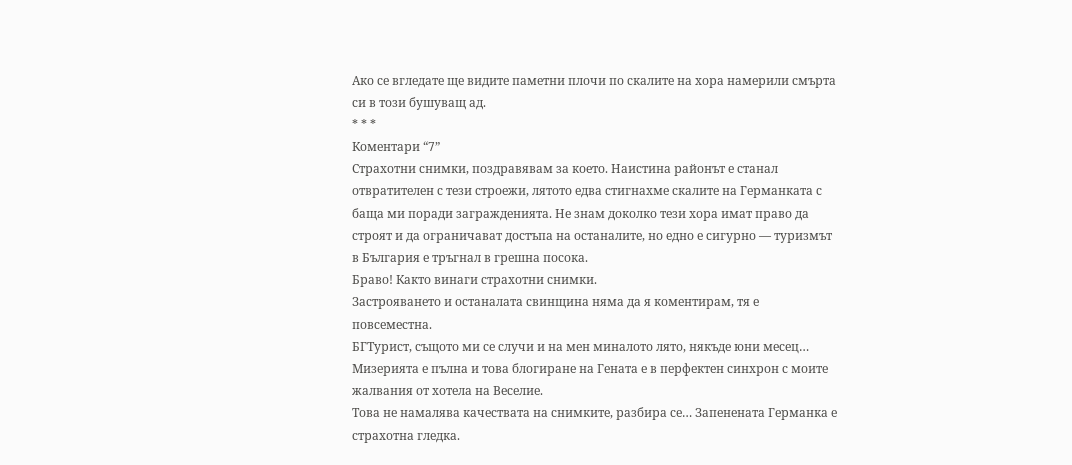Ако се вгледате ще видите паметни плочи по скалите на хора намерили смърта си в този бушуващ ад.
* * *
Коментари “7”
Страхотни снимки, поздравявам за което. Наистина районът е станал отвратителен с тези строежи, лятото едва стигнахме скалите на Германката с баща ми поради загражденията. Не знам доколко тези хора имат право да строят и да ограничават достъпа на останалите, но едно е сигурно — туризмът в България е тръгнал в грешна посока.
Браво! Както винаги страхотни снимки.
Застрояването и останалата свинщина няма да я коментирам, тя е повсеместна.
БГТурист, същото ми се случи и на мен миналото лято, някъде юни месец… Мизерията е пълна и това блогиране на Гената е в перфектен синхрон с моите жалвания от хотела на Веселие.
Това не намалява качествата на снимките, разбира се… Запенената Германка е страхотна гледка.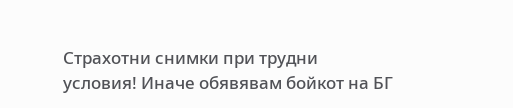Страхотни снимки при трудни условия! Иначе обявявам бойкот на БГ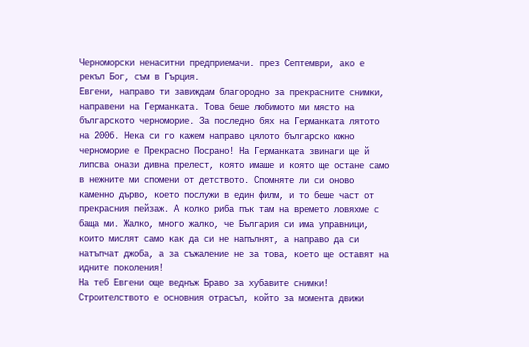Черноморски ненаситни предприемачи. през Септември, ако е рекъл Бог, съм в Гърция.
Евгени, направо ти завиждам благородно за прекрасните снимки, направени на Германката. Това беше любимото ми място на българското черноморие. За последно бях на Германката лятото на 2006. Нека си го кажем направо цялото българско южно черноморие е Прекрасно Посрано! На Германката звинаги ще й липсва онази дивна прелест, която имаше и която ще остане само в нежните ми спомени от детството. Спомняте ли си оново каменно дърво, което послужи в един филм, и то беше част от прекрасния пейзаж. А колко риба пък там на времето ловяхме с баща ми. Жалко, много жалко, че България си има управници, които мислят само как да си не напълнят, а направо да си натъпчат джоба, а за съжаление не за това, което ще оставят на идните поколения!
На теб Евгени още веднъж Браво за хубавите снимки!
Строителството е основния отрасъл, който за момента движи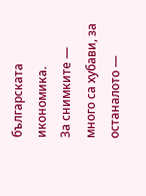българската икономика.
За снимките — много са хубави, за останалото —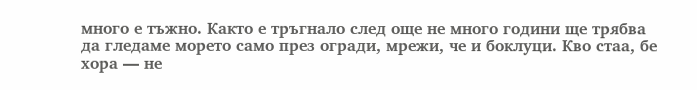много е тъжно. Както е тръгнало след още не много години ще трябва да гледаме морето само през огради, мрежи, че и боклуци. Кво стаа, бе хора — не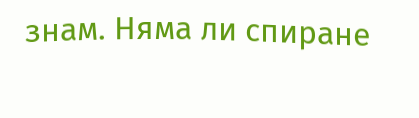знам. Няма ли спиране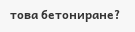това бетониране?